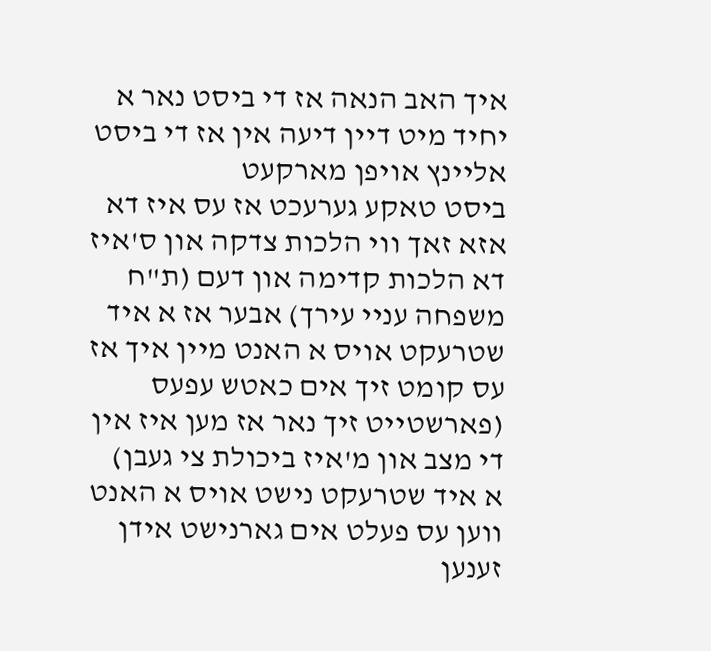איך האב הנאה אז די ביסט נאר א יחיד מיט דיין דיעה אין אז די ביסט אליינץ אויפן מארקעט
ביסט טאקע גערעכט אז עס איז דא אזא זאך ווי הלכות צדקה און ס'איז דא הלכות קדימה און דעם (ת"ח משפחה עניי עירך) אבער אז א איד שטרעקט אויס א האנט מיין איך אז עס קומט זיך אים כאטש עפעס (פארשטייט זיך נאר אז מען איז אין די מצב און מ'איז ביכולת צי געבן)
א איד שטרעקט נישט אויס א האנט ווען עס פעלט אים גארנישט אידן זענען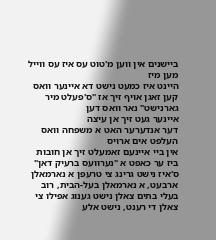ביישנים אין ווען מ'טוט עס איז עס ווייל מען מיז
היינט איז כמעט נישט דא איינער וואס קען זאגן אויף זיך אז "ס'פעלט מיר גארנישט" נאר וואס דען
איינער געט זיך אן עיצה
דער אנדערער האט א משפחה וואס העלפט אים ארויס
אין ביי איינעם זאמעלט זיך אן חובות ביז ער כאפט א "נערוועס ברעיק דאן"
ס'איז נישט גרינג צי טרעפן א נארמאלן ארבעט, א נארמאלן בעל-הבית, רוב בעלי בתים צאלן נישט גענוג אפילו צי צאלן די רענט, נישט אלע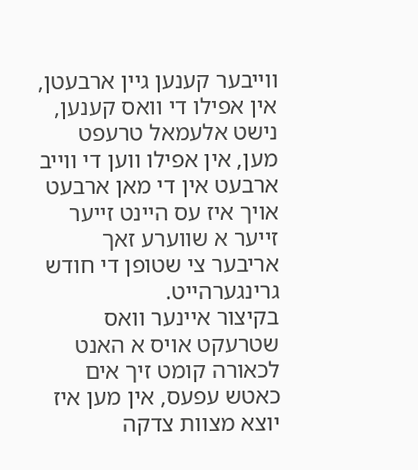ווייבער קענען גיין ארבעטן, אין אפילו די וואס קענען, נישט אלעמאל טרעפט מען, אין אפילו ווען די ווייב ארבעט אין די מאן ארבעט אויך איז עס היינט זייער זייער א שווערע זאך אריבער צי שטופן די חודש גרינגערהייט.
בקיצור איינער וואס שטרעקט אויס א האנט לכאורה קומט זיך אים כאטש עפעס, אין מען איז יוצא מצוות צדקה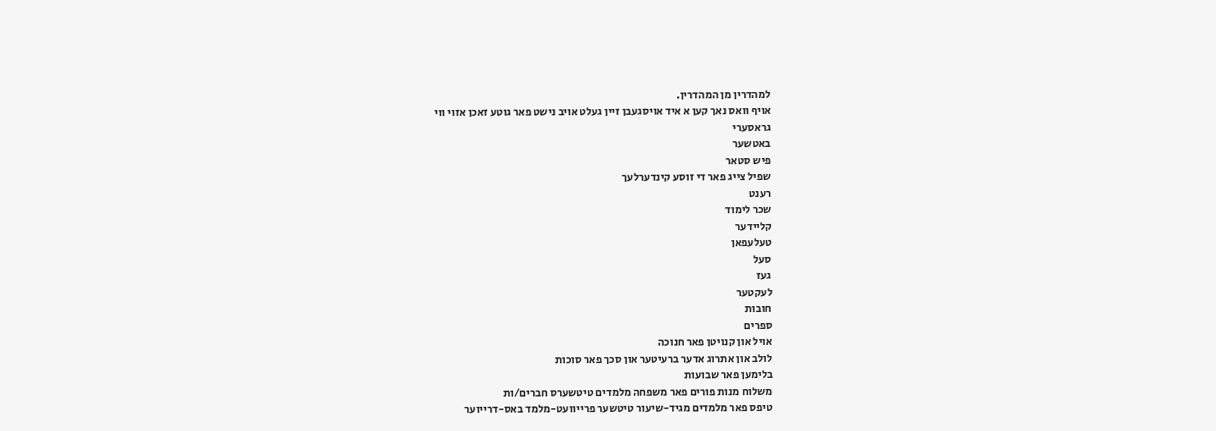למהדרין מן המהדרין.
אויף וואס נאך קען א איד אויסגעבן זיין געלט אויב נישט פאר גוטע זאכן אזוי ווי
גראסערי
באטשער
פיש סטאר
שפיל צייג פאר די זוסע קינדערלעך
רענט
שכר לימוד
קליידער
טעלעפאן
סעל
געז
לעקטער
חובות
ספרים
אויל און קנויטן פאר חנוכה
לולב און אתרוג אדער ברעיטער און סכך פאר סוכות
בלימען פאר שבועות
משלוח מנות פורים פאר משפחה מלמדים טיטשערס חברים/ות
טיפס פאר מלמדים מגיד-שיעור טיטשער פרייוועט-מלמד באס-דרייוער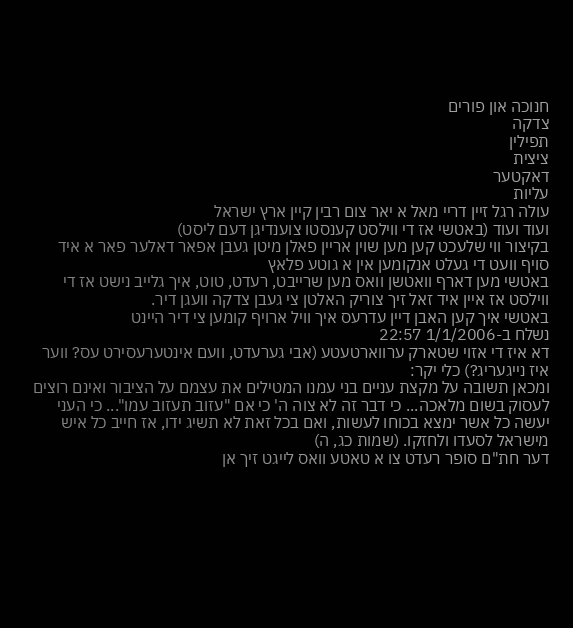חנוכה און פורים
צדקה
תפילין
ציצית
דאקטער
עליות
עולה רגל זיין דריי מאל א יאר צום רבין קיין ארץ ישראל
ועוד ועוד (באטשי אז די ווילסט קענסטו צוענדיגן דעם ליסט)
בקיצור ווי שלעכט קען מען שוין אריין פאלן מיטן געבן אפאר דאלער פאר א איד סויף וועט די געלט אנקומען אין א גוטע פלאץ
באטשי מען דארף וואטשן וואס מען שרייבט, רעדט, טוט, איך גלייב נישט אז די ווילסט אז איין איד זאל זיך צוריק האלטן צי געבן צדקה וועגן דיר.
באטשי איך קען האבן דיין עדרעס איך וויל ארויף קומען צי דיר היינט
נשלח ב-1/1/2006 22:57
דא איז די אזוי שטארק ערווארטעטע (אבי גערעדט, וועם אינטערעסירט עס? ווער איז נייגעריג?) כלי יקר:
ומכאן תשובה על מקצת עניים בני עמנו המטילים את עצמם על הציבור ואינם רוצים לעסוק בשום מלאכה... כי דבר זה לא צוה ה' כי אם "עזוב תעזוב עמו"... כי העני יעשה כל אשר ימצא בכוחו לעשות, ואם בכל זאת לא תשיג ידו, אז חייב כל איש מישראל לסעדו ולחזקו. (שמות כג, ה)
דער חת"ם סופר רעדט צו א טאטע וואס לייגט זיך אן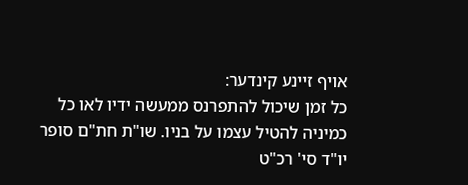אויף זיינע קינדער:
כל זמן שיכול להתפרנס ממעשה ידיו לאו כל כמיניה להטיל עצמו על בניו. שו"ת חת"ם סופר יו"ד סי' רכ"ט